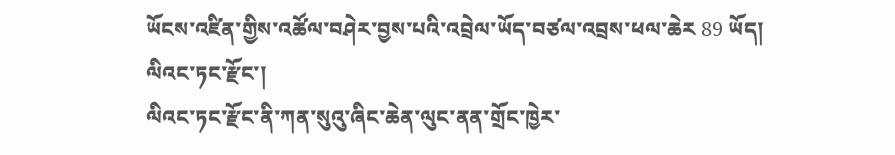ཡོངས་འཛིན་གྱིས་འཚོལ་བཤེར་བྱས་པའི་འབྲེལ་ཡོད་བཙལ་འབྲས་ཕལ་ཆེར 89 ཡོད།
ལིའང་ཏང་རྫོང་།
ལིའང་ཏང་རྫོང་ནི་ཀན་སུའུ་ཞིང་ཆེན་ལུང་ནན་གྲོང་ཁྱེར་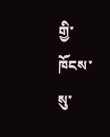གྱི་ཁོངས་སུ་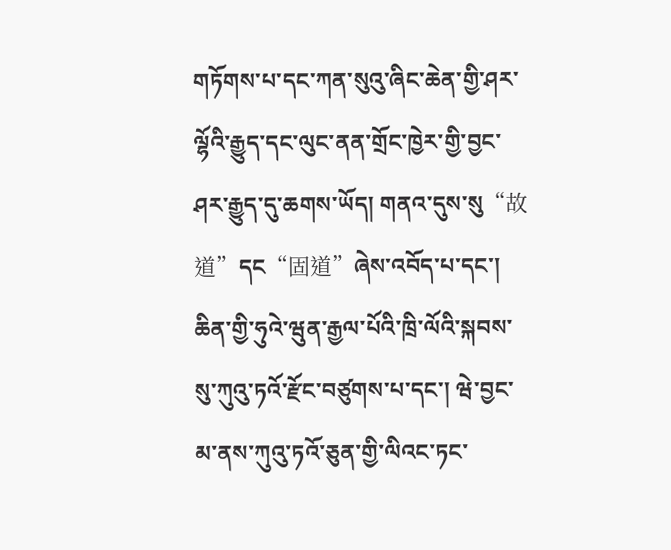གཏོགས་པ་དང་ཀན་སུའུ་ཞིང་ཆེན་གྱི་ཤར་ལྷོའི་རྒྱུད་དང་ལུང་ནན་གྲོང་ཁྱེར་གྱི་བྱང་ཤར་རྒྱུད་དུ་ཆགས་ཡོད། གནའ་དུས་སུ“故道”དང“固道”ཞེས་འབོད་པ་དང་། ཆིན་གྱི་ཧུའེ་ཝུན་རྒྱལ་པོའི་ཁྲི་ལོའི་སྐབས་སུ་ཀུའུ་ཏའོ་རྫོང་བཙུགས་པ་དང་། ཝེ་བྱང་མ་ནས་ཀུའུ་ཏའོ་ཅུན་གྱི་ལིའང་ཏང་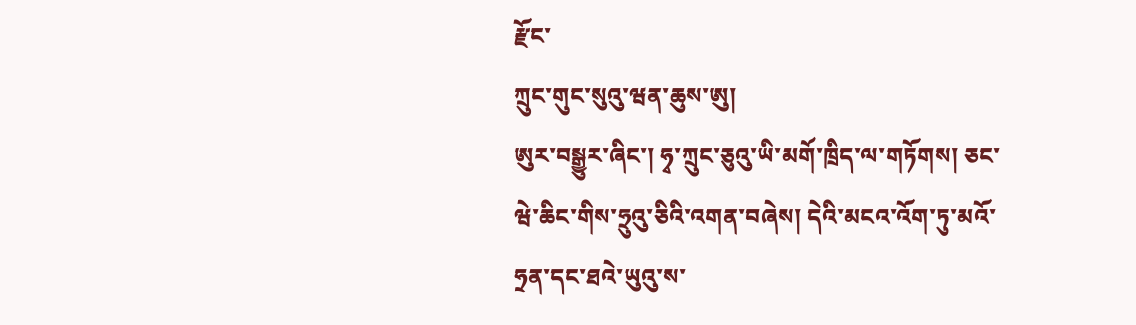རྫོང་
ཀྲུང་གུང་སུའུ་ཝན་ཆུས་ཨུ།
ཨུར་བསྒྱུར་ཞིང་། ཧྭ་ཀྲུང་ཅུའུ་ཡི་མགོ་ཁྲིད་ལ་གཏོགས། ཅང་ཝེ་ཆིང་གིས་ཧྲུའུ་ཅིའི་འགན་བཞེས། དེའི་མངའ་འོག་ཏུ་མའོ་ཧྲན་དང་ཐའེ་ཡུའུ་ས་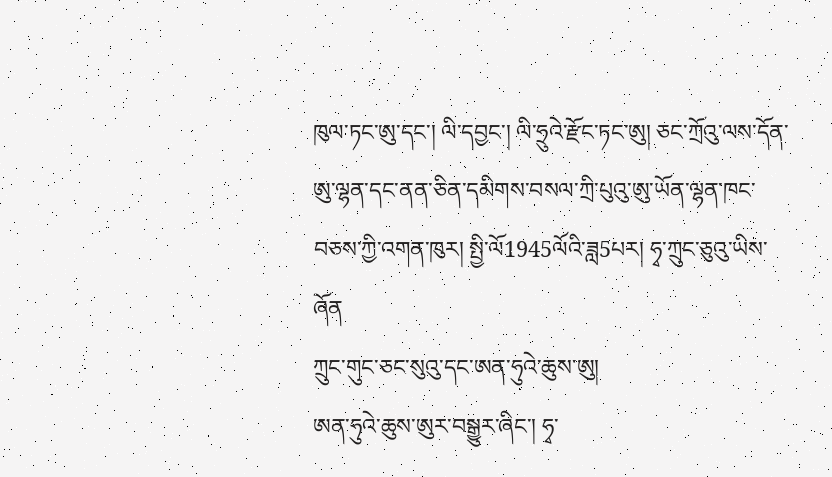ཁུལ་ཏང་ཨུ་དང་། ལི་དབྱང་། ལི་ཧྲུའེ་རྫོང་ཏང་ཨུ། ཅང་ཀྲོའུ་ལས་དོན་ཨུ་ལྷན་དང་ནན་ཅིན་དམིགས་བསལ་ཀྲི་པུའུ་ཨུ་ཡོན་ལྷན་ཁང་བཅས་ཀྱི་འགན་ཁུར། སྤྱི་ལོ1945ལོའི་ཟླ5པར། ཧྭ་ཀྲུང་ཅུའུ་ཡིས་ཞོན
ཀྲུང་གུང་ཅང་སུའུ་དང་ཨན་ཧུའེ་ཆུས་ཨུ།
ཨན་ཧུའེ་ཆུས་ཨུར་བསྒྱུར་ཞིང་། ཧྭ་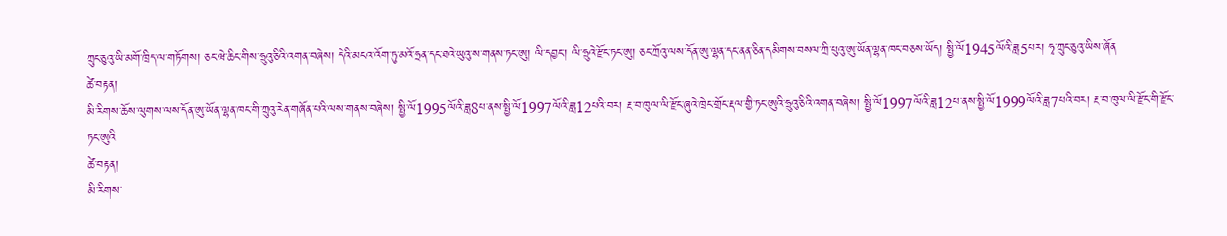ཀྲུང་ཅུའུ་ཡི་མགོ་ཁྲིད་ལ་གཏོགས། ཅང་ཝེ་ཆིང་གིས་ཧྲུའུ་ཅིའི་འགན་བཞེས། དེའི་མངའ་འོག་ཏུ་མའོ་ཧྲན་དང་ཐའེ་ཡུའུ་ས་གནས་ཏང་ཨུ། ལི་དབྱང་། ལི་ཧྲུའེ་རྫོང་ཏང་ཨུ། ཅང་ཀྲོའུ་ལས་དོན་ཨུ་ལྷན་དང་ནན་ཅིན་དམིགས་བསལ་ཀྲི་པུའུ་ཨུ་ཡོན་ལྷན་ཁང་བཅས་ཡོད། སྤྱི་ལོ1945ལོའི་ཟླ5པར། ཧྭ་ཀྲུང་ཅུའུ་ཡིས་ཞོན
ཚེ་བརྟན།
མི་རིགས་ཆོས་ལུགས་ལས་དོན་ཨུ་ཡོན་ལྷན་ཁང་གི་ཀྲུའུ་རེན་གཞོན་པའི་ལས་གནས་བཞེས། སྤྱི་ལོ1995ལོའི་ཟླ8པ་ནས་སྤྱི་ལོ1997ལོའི་ཟླ12པའི་བར། རྔ་བ་ཁུལ་ལི་རྫོང་ཞུའེ་ཁྲེང་གྲོང་རྡལ་གྱི་ཏང་ཨུའི་ཧྲུའུ་ཅིའི་འགན་བཞེས། སྤྱི་ལོ1997ལོའི་ཟླ12པ་ནས་སྤྱི་ལོ1999ལོའི་ཟླ7པའི་བར། རྔ་བ་ཁུལ་ལི་རྫོང་གི་རྫོང་ཏང་ཨུའི
ཚེ་བརྟན།
མི་རིགས་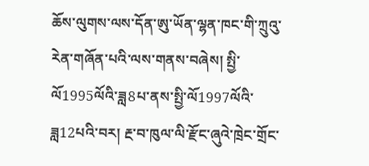ཆོས་ལུགས་ལས་དོན་ཨུ་ཡོན་ལྷན་ཁང་གི་ཀྲུའུ་རེན་གཞོན་པའི་ལས་གནས་བཞེས། སྤྱི་ལོ1995ལོའི་ཟླ8པ་ནས་སྤྱི་ལོ1997ལོའི་ཟླ12པའི་བར། རྔ་བ་ཁུལ་ལི་རྫོང་ཞུའེ་ཁྲེང་གྲོང་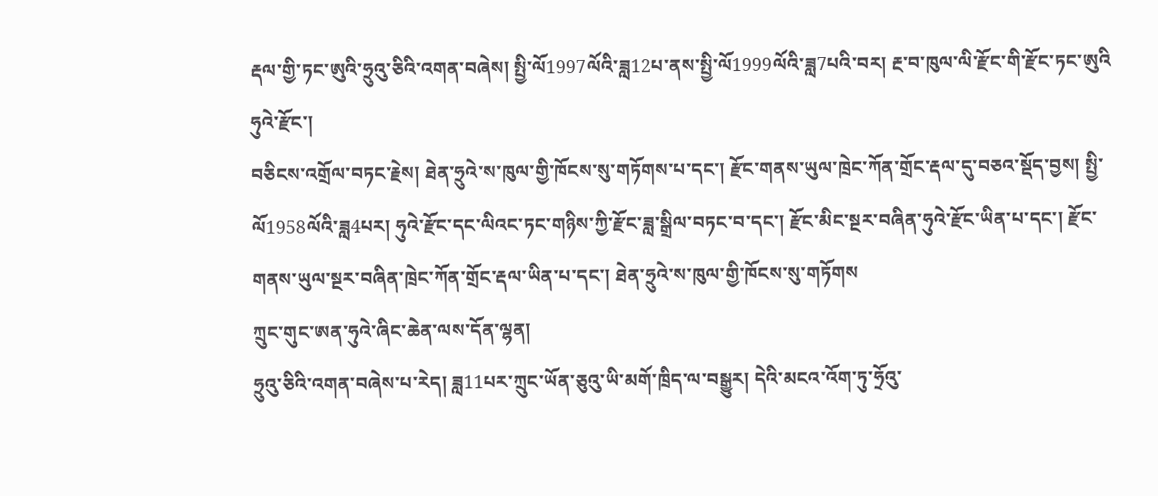རྡལ་གྱི་ཏང་ཨུའི་ཧྲུའུ་ཅིའི་འགན་བཞེས། སྤྱི་ལོ1997ལོའི་ཟླ12པ་ནས་སྤྱི་ལོ1999ལོའི་ཟླ7པའི་བར། རྔ་བ་ཁུལ་ལི་རྫོང་གི་རྫོང་ཏང་ཨུའི
ཧུའེ་རྫོང་།
བཅིངས་འགྲོལ་བཏང་རྗེས། ཐེན་ཧྲུའེ་ས་ཁུལ་གྱི་ཁོངས་སུ་གཏོགས་པ་དང་། རྫོང་གནས་ཡུལ་ཁྲེང་ཀོན་གྲོང་རྡལ་དུ་བཅའ་སྡོད་བྱས། སྤྱི་ལོ1958ལོའི་ཟླ4པར། ཧུའེ་རྫོང་དང་ལིའང་ཏང་གཉིས་ཀྱི་རྫོང་ཟླ་སྒྲིལ་བཏང་བ་དང་། རྫོང་མིང་སྔར་བཞིན་ཧུའེ་རྫོང་ཡིན་པ་དང་། རྫོང་གནས་ཡུལ་སྔར་བཞིན་ཁྲེང་ཀོན་གྲོང་རྡལ་ཡིན་པ་དང་། ཐེན་ཧྲུའེ་ས་ཁུལ་གྱི་ཁོངས་སུ་གཏོགས
ཀྲུང་གུང་ཨན་ཧུའེ་ཞིང་ཆེན་ལས་དོན་ལྷན།
ཧྲུའུ་ཅིའི་འགན་བཞེས་པ་རེད། ཟླ11པར་ཀྲུང་ཡོན་ཅུའུ་ཡི་མགོ་ཁྲིད་ལ་བསྒྱུར། དེའི་མངའ་འོག་ཏུ་ཧྲོའུ་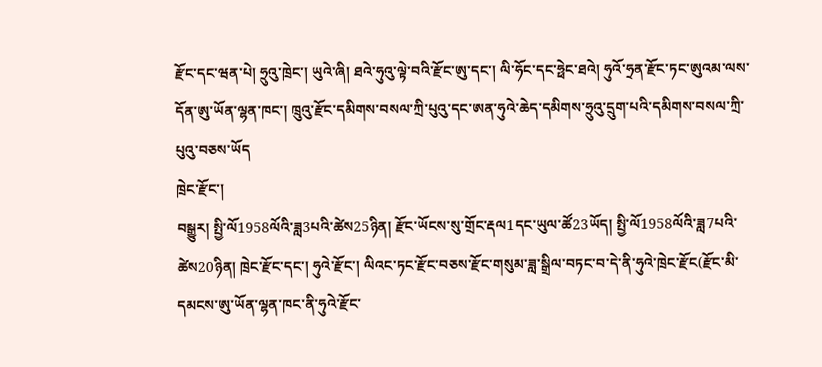རྫོང་དང་ཝན་པེ། ཧྲུའུ་ཁྲེང་། ཡུའེ་ཞི། ཐའེ་ཧུའུ་ལྟེ་བའི་རྫོང་ཨུ་དང་། ལི་ཧོང་དང་ཧྥེང་ཐའེ། ཧུའོ་ཧྲན་རྫོང་ཏང་ཨུའམ་ལས་དོན་ཨུ་ཡོན་ལྷན་ཁང་། ཁྲུའུ་རྫོང་དམིགས་བསལ་ཀྲི་པུའུ་དང་ཨན་ཧུའེ་ཆེད་དམིགས་ཧྲུའུ་དྲུག་པའི་དམིགས་བསལ་ཀྲི་པུའུ་བཅས་ཡོད
ཁྲེང་རྫོང་།
བསྒྱུར། སྤྱི་ལོ1958ལོའི་ཟླ3པའི་ཚེས25ཉིན། རྫོང་ཡོངས་སུ་གྲོང་རྡལ1དང་ཡུལ་ཚོ23ཡོད། སྤྱི་ལོ1958ལོའི་ཟླ7པའི་ཚེས20ཉིན། ཁྲེང་རྫོང་དང་། ཧུའེ་རྫོང་། ལིའང་ཏང་རྫོང་བཅས་རྫོང་གསུམ་ཟླ་སྒྲིལ་བཏང་བ་དེ་ནི་ཧུའེ་ཁྲེང་རྫོང(རྫོང་མི་དམངས་ཨུ་ཡོན་ལྷན་ཁང་ནི་ཧུའེ་རྫོང་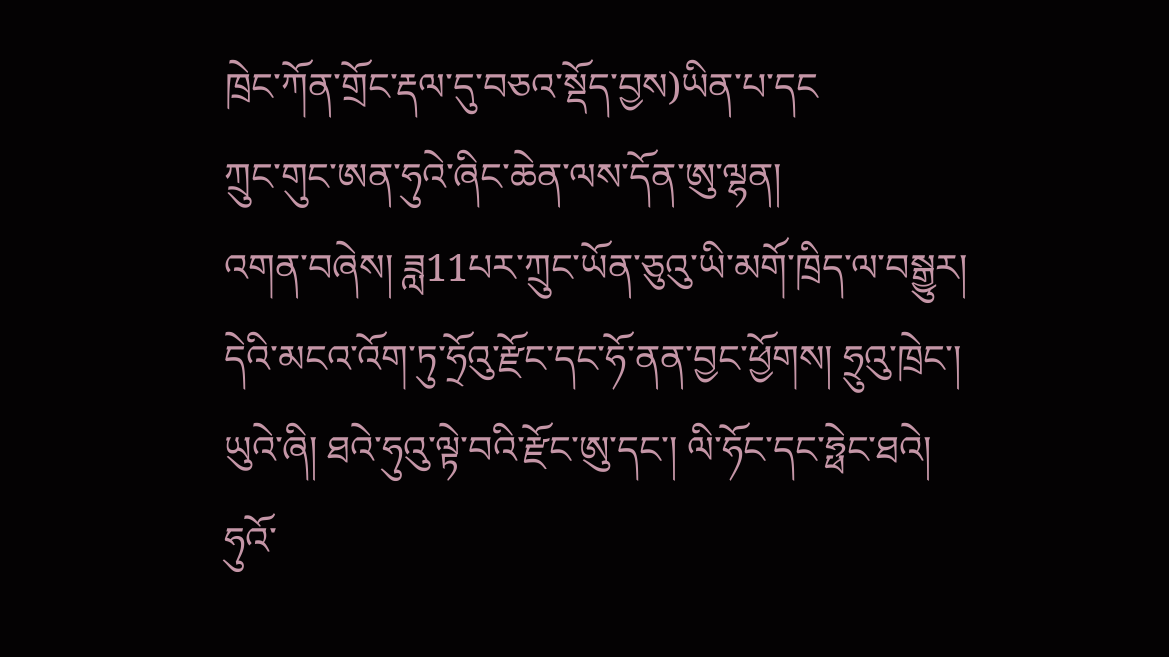ཁྲེང་ཀོན་གྲོང་རྡལ་དུ་བཅའ་སྡོད་བྱས)ཡིན་པ་དང
ཀྲུང་གུང་ཨན་ཧུའེ་ཞིང་ཆེན་ལས་དོན་ཨུ་ལྷན།
འགན་བཞེས། ཟླ11པར་ཀྲུང་ཡོན་ཅུའུ་ཡི་མགོ་ཁྲིད་ལ་བསྒྱུར། དེའི་མངའ་འོག་ཏུ་ཧྲོའུ་རྫོང་དང་ཧོ་ནན་བྱང་ཕྱོགས། ཧྲུའུ་ཁྲེང་། ཡུའེ་ཞི། ཐའེ་ཧུའུ་ལྟེ་བའི་རྫོང་ཨུ་དང་། ལི་ཧོང་དང་ཧྥེང་ཐའེ། ཧུའོ་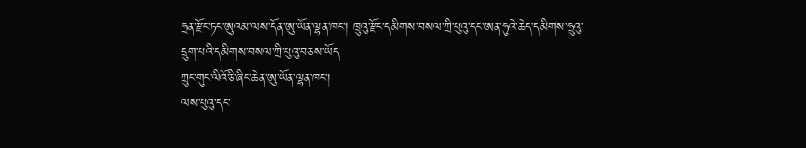ཧྲན་རྫོང་ཏང་ཨུའམ་ལས་དོན་ཨུ་ཡོན་ལྷན་ཁང་། ཁྲུའུ་རྫོང་དམིགས་བསལ་ཀྲི་པུའུ་དང་ཨན་ཧུའེ་ཆེད་དམིགས་ཧྲུའུ་དྲུག་པའི་དམིགས་བསལ་ཀྲི་པུའུ་བཅས་ཡོད
ཀྲུང་གུང་ལིའོ་ཅི་ཞིང་ཆེན་ཨུ་ཡོན་ལྷན་ཁང་།
ལས་པུའུ་དང་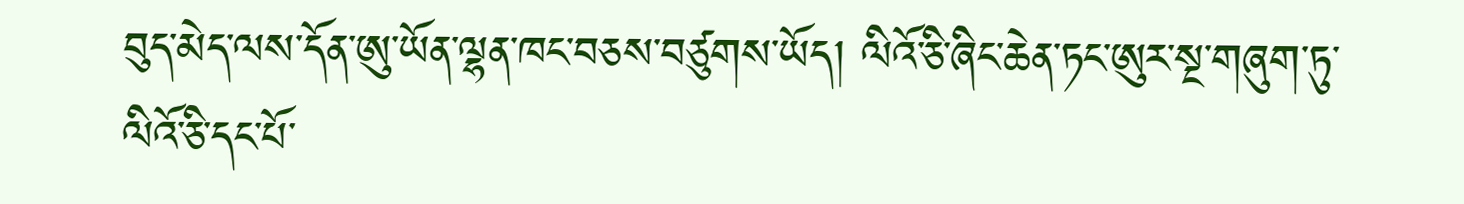བུད་མེད་ལས་དོན་ཨུ་ཡོན་ལྷན་ཁང་བཅས་བཙུགས་ཡོད། ལིའོ་ཅི་ཞིང་ཆེན་ཏང་ཨུར་སྔ་གཞུག་ཏུ་ལིའོ་ཅི་དང་པོ་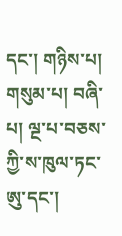དང་། གཉིས་པ། གསུམ་པ། བཞི་པ། ལྔ་པ་བཅས་ཀྱི་ས་ཁུལ་ཏང་ཨུ་དང་།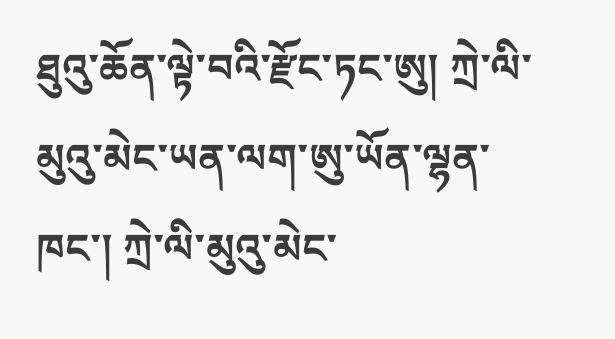ཐུའུ་ཆོན་ལྟེ་བའི་རྫོང་ཏང་ཨུ། ཀྲེ་ལི་མུའུ་མེང་ཡན་ལག་ཨུ་ཡོན་ལྷན་ཁང་། ཀྲེ་ལི་མུའུ་མེང་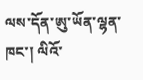ལས་དོན་ཨུ་ཡོན་ལྷན་ཁང་། ལིའོ་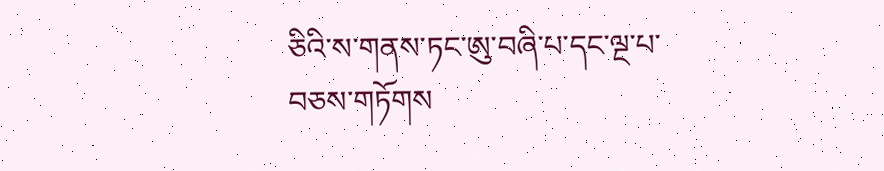ཅིའི་ས་གནས་ཏང་ཨུ་བཞི་པ་དང་ལྔ་པ་བཅས་གཏོགས